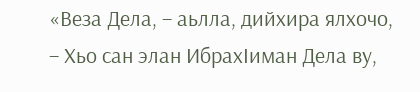«Веза Дела, – аьлла, дийхира ялхочо, – Хьо сан элан ИбрахІиман Дела ву,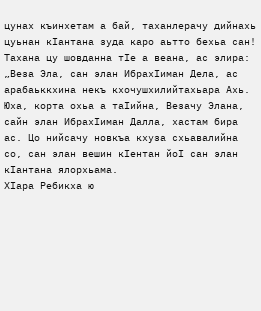цунах къинхетам а бай, таханлерачу дийнахь цуьнан кІантана зуда каро аьтто бехьа сан!
Тахана цу шовданна тІе а веана, ас элира: „Веза Эла, сан элан ИбрахІиман Дела, ас арабаьккхина некъ кхочушхилийтахьара Ахь.
Юха, корта охьа а таІийна, Везачу Элана, сайн элан ИбрахІиман Далла, хастам бира ас. Цо нийсачу новкъа кхуза схьавалийна со, сан элан вешин кІентан йоІ сан элан кІантана ялорхьама.
ХІара Ребикха ю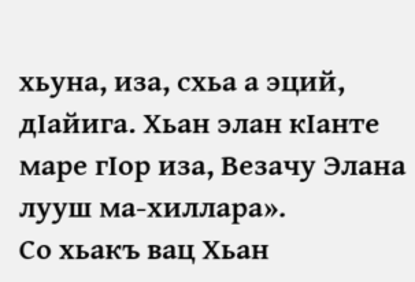хьуна, иза, схьа а эций, дІайига. Хьан элан кІанте маре гІор иза, Везачу Элана лууш ма-хиллара».
Со хьакъ вац Хьан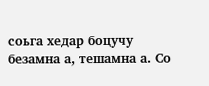соьга хедар боцучу безамна а, тешамна а. Со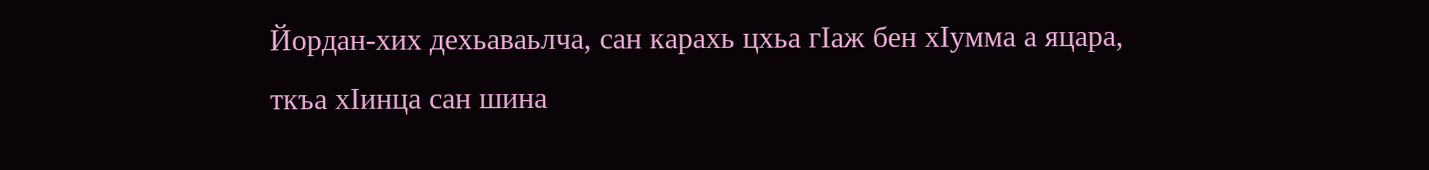Йордан-хих дехьаваьлча, сан карахь цхьа гІаж бен хІумма а яцара, ткъа хІинца сан шина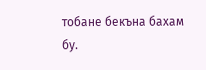тобане бекъна бахам бу.